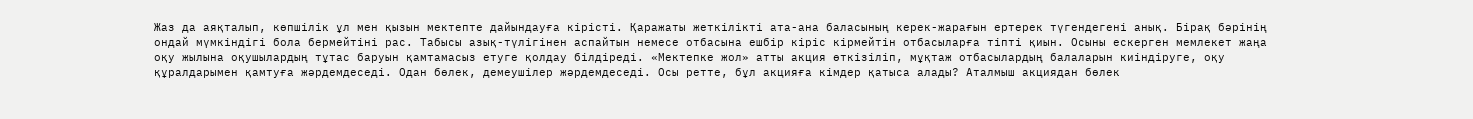Жаз да аяқталып, көпшілік ұл мен қызын мектепте дайындауға кірісті. Қаражаты жеткілікті ата-ана баласының керек-жарағын ертерек түгендегені анық. Бірақ бәрінің ондай мүмкіндігі бола бермейтіні рас. Табысы азық-түлігінен аспайтын немесе отбасына ешбір кіріс кірмейтін отбасыларға тіпті қиын. Осыны ескерген мемлекет жаңа оқу жылына оқушылардың тұтас баруын қамтамасыз етуге қолдау білдіреді. «Мектепке жол» атты акция өткізіліп, мұқтаж отбасылардың балаларын киіндіруге, оқу құралдарымен қамтуға жәрдемдеседі. Одан бөлек, демеушілер жәрдемдеседі. Осы ретте, бұл акцияға кімдер қатыса алады? Аталмыш акциядан бөлек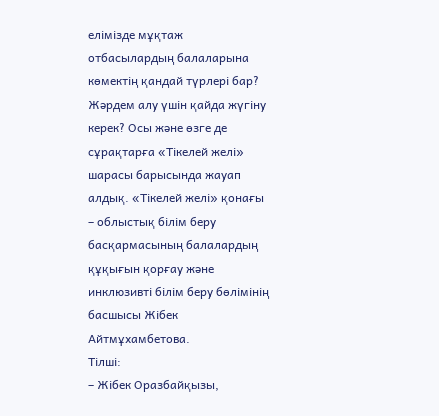елімізде мұқтаж отбасылардың балаларына көмектің қандай түрлері бар? Жәрдем алу үшін қайда жүгіну керек? Осы және өзге де сұрақтарға «Тікелей желі» шарасы барысында жауап алдық. «Тікелей желі» қонағы – облыстық білім беру басқармасының балалардың құқығын қорғау және инклюзивті білім беру бөлімінің басшысы Жібек Айтмұхамбетова.
Тілші:
– Жібек Оразбайқызы,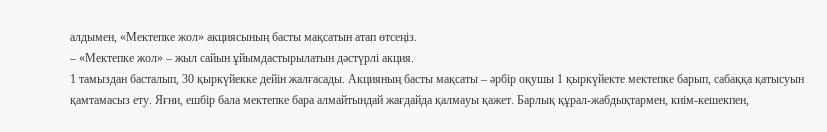алдымен, «Мектепке жол» акциясының басты мақсатын атап өтсеңіз.
– «Мектепке жол» – жыл сайын ұйымдастырылатын дәстүрлі акция.
1 тамыздан басталып, 30 қыркүйекке дейін жалғасады. Акцияның басты мақсаты – әрбір оқушы 1 қыркүйекте мектепке барып, сабаққа қатысуын қамтамасыз ету. Яғни, ешбір бала мектепке бара алмайтындай жағдайда қалмауы қажет. Барлық құрал-жабдықтармен, киім-кешекпен,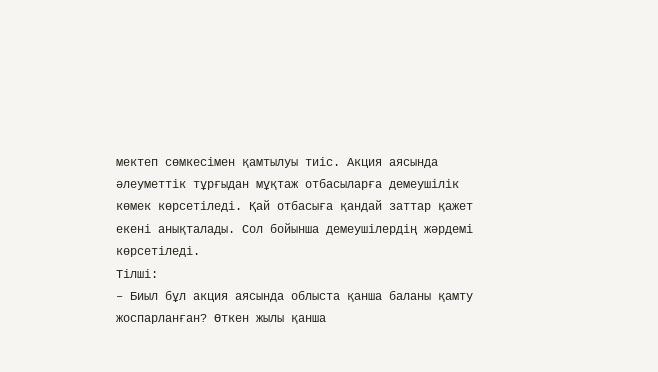мектеп сөмкесімен қамтылуы тиіс. Акция аясында әлеуметтік тұрғыдан мұқтаж отбасыларға демеушілік көмек көрсетіледі. Қай отбасыға қандай заттар қажет екені анықталады. Сол бойынша демеушілердің жәрдемі көрсетіледі.
Тілші:
– Биыл бұл акция аясында облыста қанша баланы қамту жоспарланған? Өткен жылы қанша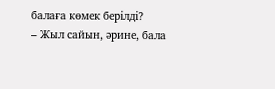балаға көмек берілді?
– Жыл сайын, әрине, бала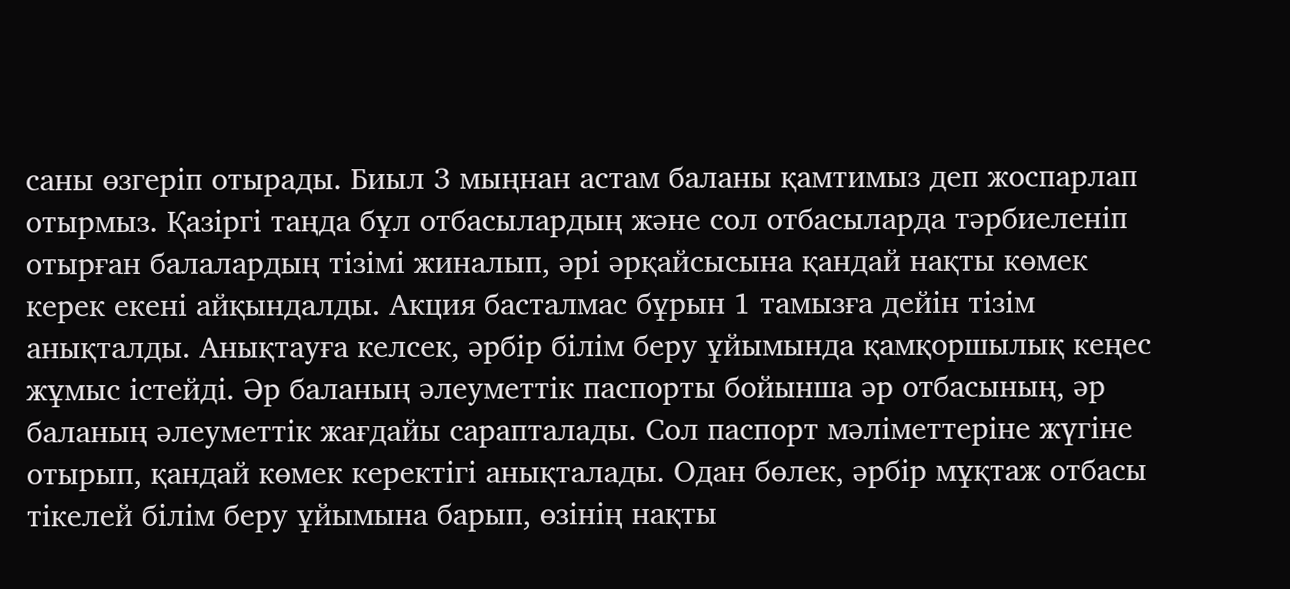саны өзгеріп отырады. Биыл 3 мыңнан астам баланы қамтимыз деп жоспарлап отырмыз. Қазіргі таңда бұл отбасылардың және сол отбасыларда тәрбиеленіп отырған балалардың тізімі жиналып, әрі әрқайсысына қандай нақты көмек керек екені айқындалды. Акция басталмас бұрын 1 тамызға дейін тізім анықталды. Анықтауға келсек, әрбір білім беру ұйымында қамқоршылық кеңес жұмыс істейді. Әр баланың әлеуметтік паспорты бойынша әр отбасының, әр баланың әлеуметтік жағдайы сарапталады. Сол паспорт мәліметтеріне жүгіне отырып, қандай көмек керектігі анықталады. Одан бөлек, әрбір мұқтаж отбасы тікелей білім беру ұйымына барып, өзінің нақты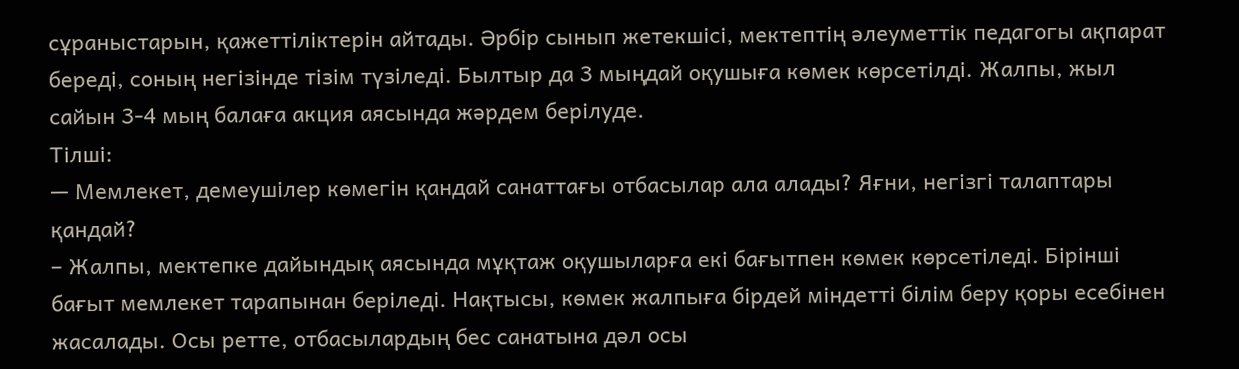сұраныстарын, қажеттіліктерін айтады. Әрбір сынып жетекшісі, мектептің әлеуметтік педагогы ақпарат береді, соның негізінде тізім түзіледі. Былтыр да 3 мыңдай оқушыға көмек көрсетілді. Жалпы, жыл сайын 3-4 мың балаға акция аясында жәрдем берілуде.
Тілші:
— Мемлекет, демеушілер көмегін қандай санаттағы отбасылар ала алады? Яғни, негізгі талаптары қандай?
– Жалпы, мектепке дайындық аясында мұқтаж оқушыларға екі бағытпен көмек көрсетіледі. Бірінші бағыт мемлекет тарапынан беріледі. Нақтысы, көмек жалпыға бірдей міндетті білім беру қоры есебінен жасалады. Осы ретте, отбасылардың бес санатына дәл осы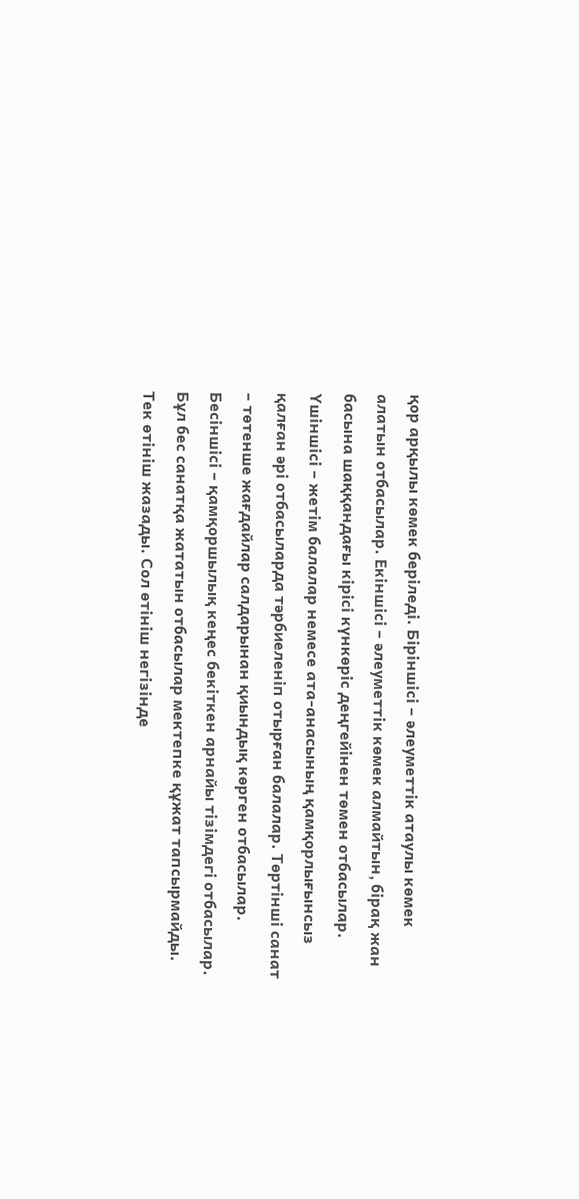қор арқылы көмек беріледі. Біріншісі – әлеуметтік атаулы көмек алатын отбасылар. Екіншісі – әлеуметтік көмек алмайтын, бірақ жан басына шаққандағы кірісі күнкөріс деңгейінен төмен отбасылар. Үшіншісі – жетім балалар немесе ата-анасының қамқорлығынсыз қалған әрі отбасыларда тәрбиеленіп отырған балалар. Төртінші санат – төтенше жағдайлар салдарынан қиындық көрген отбасылар. Бесіншісі – қамқоршылық кеңес бекіткен арнайы тізімдегі отбасылар. Бұл бес санатқа жататын отбасылар мектепке құжат тапсырмайды. Тек өтініш жазады. Сол өтініш негізінде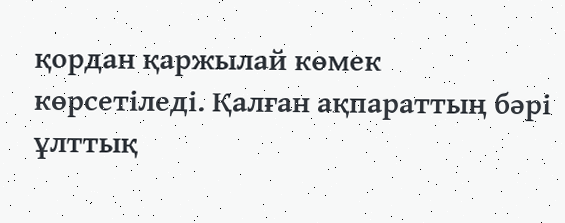қордан қаржылай көмек көрсетіледі. Қалған ақпараттың бәрі ұлттық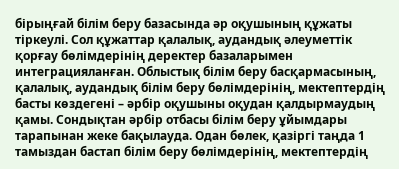бірыңғай білім беру базасында әр оқушының құжаты тіркеулі. Сол құжаттар қалалық, аудандық әлеуметтік қорғау бөлімдерінің деректер базаларымен интеграцияланған. Облыстық білім беру басқармасының, қалалық, аудандық білім беру бөлімдерінің, мектептердің басты көздегені – әрбір оқушыны оқудан қалдырмаудың қамы. Сондықтан әрбір отбасы білім беру ұйымдары тарапынан жеке бақылауда. Одан бөлек, қазіргі таңда 1 тамыздан бастап білім беру бөлімдерінің, мектептердің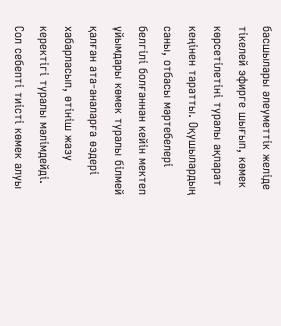басшылары әлеуметтік желіде тікелей эфирге шығып, көмек көрсетілетіні туралы ақпарат кеңінен таратты. Оқушылардың саны, отбасы мәртебелері белгілі болғаннан кейін мектеп ұйымдары көмек туралы білмей қалған ата-аналарға өздері хабарласып, өтініш жазу керектігі туралы мәлімдейді. Сол себепті тиісті көмек алуы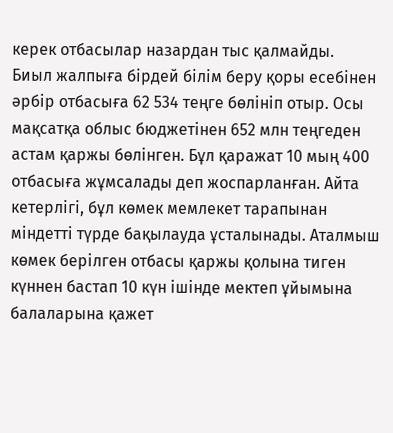керек отбасылар назардан тыс қалмайды.
Биыл жалпыға бірдей білім беру қоры есебінен әрбір отбасыға 62 534 теңге бөлініп отыр. Осы мақсатқа облыс бюджетінен 652 млн теңгеден астам қаржы бөлінген. Бұл қаражат 10 мың 400 отбасыға жұмсалады деп жоспарланған. Айта кетерлігі, бұл көмек мемлекет тарапынан міндетті түрде бақылауда ұсталынады. Аталмыш көмек берілген отбасы қаржы қолына тиген күннен бастап 10 күн ішінде мектеп ұйымына балаларына қажет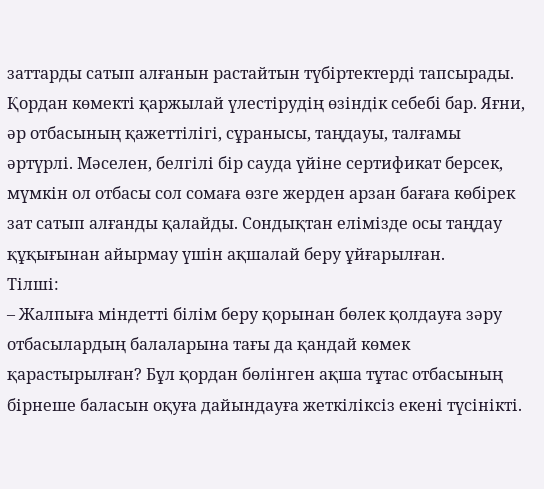заттарды сатып алғанын растайтын түбіртектерді тапсырады. Қордан көмекті қаржылай үлестірудің өзіндік себебі бар. Яғни, әр отбасының қажеттілігі, сұранысы, таңдауы, талғамы әртүрлі. Мәселен, белгілі бір сауда үйіне сертификат берсек, мүмкін ол отбасы сол сомаға өзге жерден арзан бағаға көбірек зат сатып алғанды қалайды. Сондықтан елімізде осы таңдау құқығынан айырмау үшін ақшалай беру ұйғарылған.
Тілші:
– Жалпыға міндетті білім беру қорынан бөлек қолдауға зәру отбасылардың балаларына тағы да қандай көмек қарастырылған? Бұл қордан бөлінген ақша тұтас отбасының бірнеше баласын оқуға дайындауға жеткіліксіз екені түсінікті.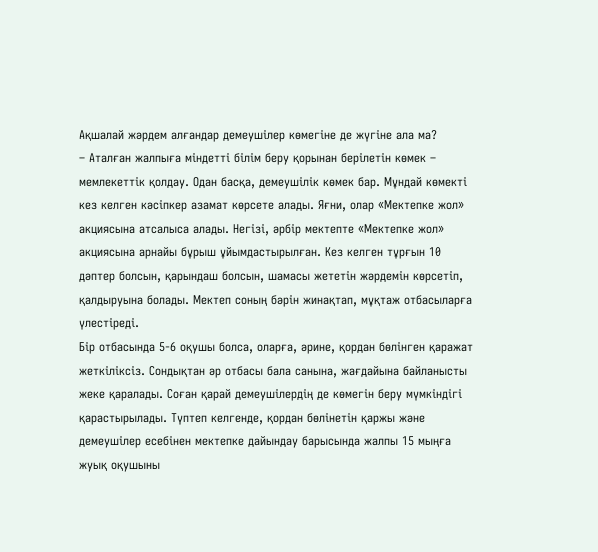Ақшалай жәрдем алғандар демеушілер көмегіне де жүгіне ала ма?
– Аталған жалпыға міндетті білім беру қорынан берілетін көмек – мемлекеттік қолдау. Одан басқа, демеушілік көмек бар. Мұндай көмекті кез келген кәсіпкер азамат көрсете алады. Яғни, олар «Мектепке жол» акциясына атсалыса алады. Негізі, әрбір мектепте «Мектепке жол» акциясына арнайы бұрыш ұйымдастырылған. Кез келген тұрғын 10 дәптер болсын, қарындаш болсын, шамасы жететін жәрдемін көрсетіп, қалдыруына болады. Мектеп соның бәрін жинақтап, мұқтаж отбасыларға үлестіреді.
Бір отбасында 5-6 оқушы болса, оларға, әрине, қордан бөлінген қаражат жеткіліксіз. Сондықтан әр отбасы бала санына, жағдайына байланысты жеке қаралады. Соған қарай демеушілердің де көмегін беру мүмкіндігі қарастырылады. Түптеп келгенде, қордан бөлінетін қаржы және демеушілер есебінен мектепке дайындау барысында жалпы 15 мыңға жуық оқушыны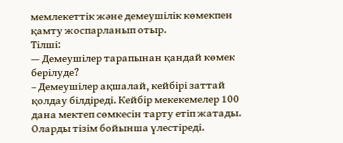мемлекеттік және демеушілік көмекпен қамту жоспарланып отыр.
Тілші:
— Демеушілер тарапынан қандай көмек берілуде?
– Демеушілер ақшалай, кейбірі заттай қолдау білдіреді. Кейбір мекекемелер 100 дана мектеп сөмкесін тарту етіп жатады. Оларды тізім бойынша үлестіреді.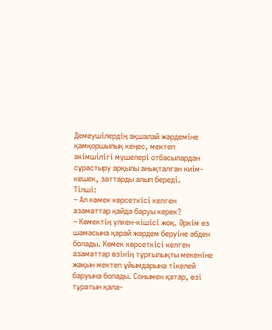Демеушілердің ақшалай жәрдеміне қамқоршылық кеңес, мектеп әкімшілігі мүшелері отбасылардан сұрастыру арқылы анықталған киім-кешек, заттарды алып береді.
Тілші:
– Ал көмек көрсеткісі келген азаматтар қайда баруы керек?
– Көмектің үлкен-кішісі жоқ. Әркім өз шамасына қарай жәрдем беруіне әбден болады. Көмек көрсеткісі келген азаматтар өзінің тұрғылықты мекеніне жақын мектеп ұйымдарына тікелей баруына болады. Сонымен қатар, өзі тұратын қала-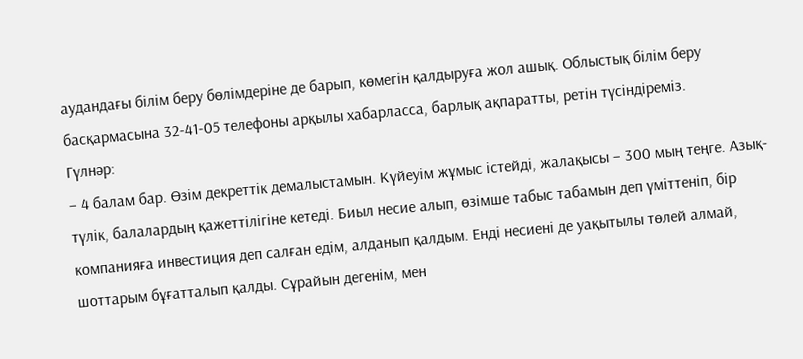аудандағы білім беру бөлімдеріне де барып, көмегін қалдыруға жол ашық. Облыстық білім беру басқармасына 32-41-05 телефоны арқылы хабарласса, барлық ақпаратты, ретін түсіндіреміз.
Гүлнәр:
– 4 балам бар. Өзім декреттік демалыстамын. Күйеуім жұмыс істейді, жалақысы – 300 мың теңге. Азық-түлік, балалардың қажеттілігіне кетеді. Биыл несие алып, өзімше табыс табамын деп үміттеніп, бір компанияға инвестиция деп салған едім, алданып қалдым. Енді несиені де уақытылы төлей алмай, шоттарым бұғатталып қалды. Сұрайын дегенім, мен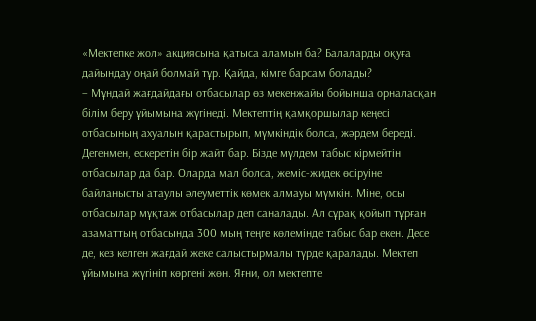«Мектепке жол» акциясына қатыса аламын ба? Балаларды оқуға дайындау оңай болмай тұр. Қайда, кімге барсам болады?
– Мұндай жағдайдағы отбасылар өз мекенжайы бойынша орналасқан білім беру ұйымына жүгінеді. Мектептің қамқоршылар кеңесі отбасының ахуалын қарастырып, мүмкіндік болса, жәрдем береді.
Дегенмен, ескеретін бір жайт бар. Бізде мүлдем табыс кірмейтін отбасылар да бар. Оларда мал болса, жеміс-жидек өсіруіне байланысты атаулы әлеуметтік көмек алмауы мүмкін. Міне, осы отбасылар мұқтаж отбасылар деп саналады. Ал сұрақ қойып тұрған азаматтың отбасында 300 мың теңге көлемінде табыс бар екен. Десе де, кез келген жағдай жеке салыстырмалы түрде қаралады. Мектеп ұйымына жүгініп көргені жөн. Яғни, ол мектепте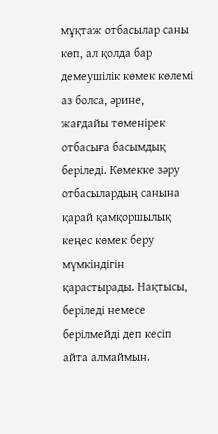мұқтаж отбасылар саны көп, ал қолда бар демеушілік көмек көлемі аз болса, әрине, жағдайы төменірек отбасыға басымдық беріледі. Көмекке зәру отбасылардың санына қарай қамқоршылық кеңес көмек беру мүмкіндігін қарастырады. Нақтысы, беріледі немесе берілмейді деп кесіп айта алмаймын.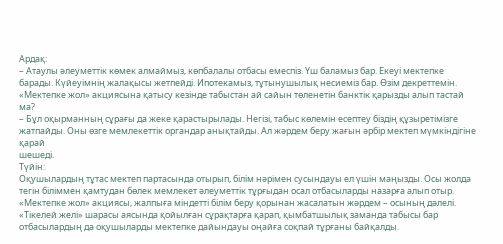Ардақ:
– Атаулы әлеуметтік көмек алмаймыз, көпбалалы отбасы емеспіз. Үш баламыз бар. Екеуі мектепке барады. Күйеуімнің жалақысы жетпейді. Ипотекамыз, тұтынушылық несиеміз бар. Өзім декреттемін. «Мектепке жол» акциясына қатысу кезінде табыстан ай сайын төленетін банктік қарызды алып тастай ма?
– Бұл оқырманның сұрағы да жеке қарастырылады. Негізі, табыс көлемін есептеу біздің құзыретімізге жатпайды. Оны өзге мемлекеттік органдар анықтайды. Ал жәрдем беру жағын әрбір мектеп мүмкіндігіне қарай
шешеді.
Түйін:
Оқушылардың тұтас мектеп партасында отырып, білім нәрімен сусындауы ел үшін маңызды. Осы жолда тегін біліммен қамтудан бөлек мемлекет әлеуметтік тұрғыдан осал отбасыларды назарға алып отыр. «Мектепке жол» акциясы, жалпыға міндетті білім беру қорынан жасалатын жәрдем – осының дәлелі. «Тікелей желі» шарасы аясында қойылған сұрақтарға қарап, қымбатшылық заманда табысы бар отбасылардың да оқушыларды мектепке дайындауы оңайға соқпай тұрғаны байқалды.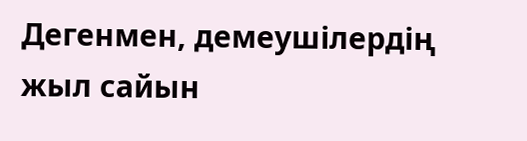Дегенмен, демеушілердің жыл сайын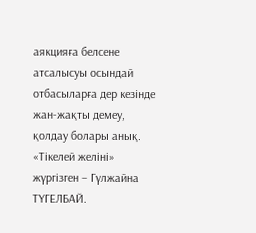аякцияға белсене атсалысуы осындай отбасыларға дер кезінде жан-жақты демеу, қолдау болары анық.
«Тікелей желіні» жүргізген – Гүлжайна ТҮГЕЛБАЙ.